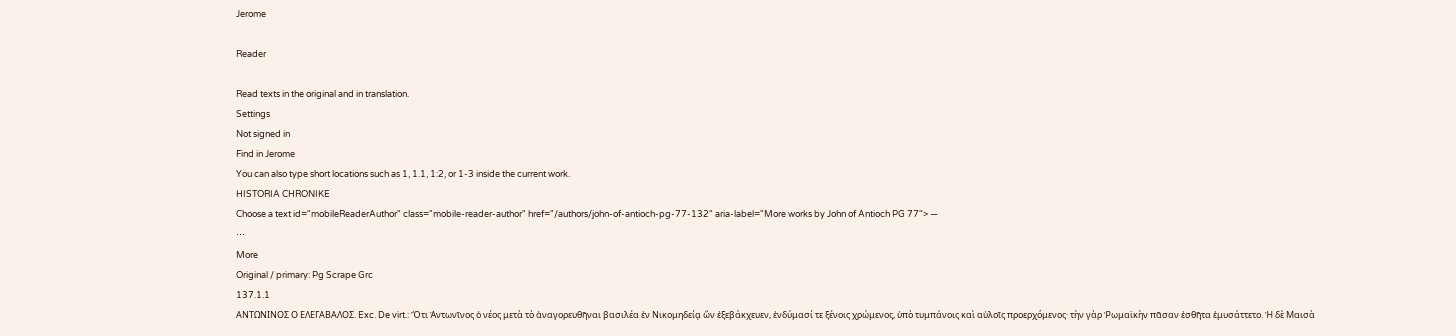Jerome

Reader

Read texts in the original and in translation.
Settings
Not signed in
Find in Jerome
You can also type short locations such as 1, 1.1, 1:2, or 1-3 inside the current work.
HISTORIA CHRONIKE
Choose a text id="mobileReaderAuthor" class="mobile-reader-author" href="/authors/john-of-antioch-pg-77-132" aria-label="More works by John of Antioch PG 77"> —
⋯
More
Original / primary: Pg Scrape Grc
137.1.1
ΑΝΤΩΝΙΝΟΣ Ο ΕΛΕΓΑΒΑΛΟΣ. Exc. De virt.: Ὅτι Ἀντωνῖνος ὁ νέος μετὰ τὸ ἀναγορευθῆναι βασιλέα ἐν Νικομηδείᾳ ὢν ἐξεβάκχευεν, ἐνδύμασί τε ξένοις χρώμενος, ὑπὸ τυμπάνοις καὶ αὐλοῖς προερχόμενος· τὴν γὰρ Ῥωμαϊκὴν πᾶσαν ἐσθῆτα ἐμυσάττετο. Ἡ δὲ Μαισὰ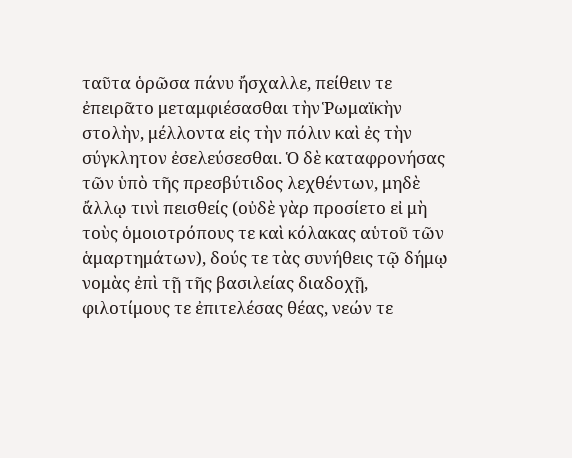ταῦτα ὁρῶσα πάνυ ἤσχαλλε, πείθειν τε ἐπειρᾶτο μεταμφιέσασθαι τὴν Ῥωμαϊκὴν στολὴν, μέλλοντα εἰς τὴν πόλιν καὶ ἐς τὴν σύγκλητον ἐσελεύσεσθαι. Ὁ δὲ καταφρονήσας τῶν ὑπὸ τῆς πρεσβύτιδος λεχθέντων, μηδὲ ἄλλῳ τινὶ πεισθείς (οὐδὲ γὰρ προσίετο εἰ μὴ τοὺς ὁμοιοτρόπους τε καὶ κόλακας αὑτοῦ τῶν ἁμαρτημάτων), δούς τε τὰς συνήθεις τῷ δήμῳ νομὰς ἐπὶ τῇ τῆς βασιλείας διαδοχῇ, φιλοτίμους τε ἐπιτελέσας θέας, νεών τε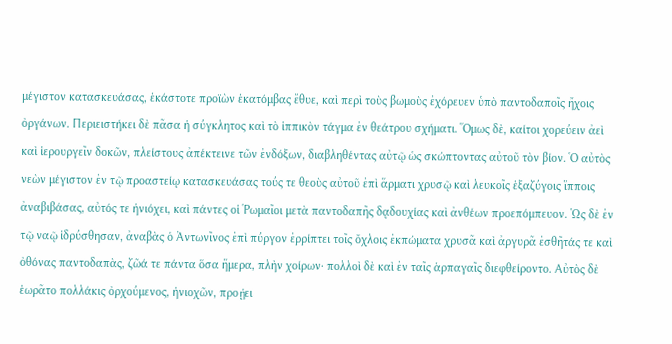μέγιστον κατασκευάσας, ἑκάστοτε προϊὼν ἑκατόμβας ἔθυε, καὶ περὶ τοὺς βωμοὺς ἐχόρευεν ὑπὸ παντοδαποῖς ἤχοις ὀργάνων. Περιειστήκει δὲ πᾶσα ἡ σύγκλητος καὶ τὸ ἱππικὸν τάγμα ἐν θεάτρου σχήματι. Ὅμως δὲ, καίτοι χορεύειν ἀεὶ καὶ ἱερουργεῖν δοκῶν, πλείστους ἀπέκτεινε τῶν ἐνδόξων, διαβληθέντας αὐτῷ ὡς σκώπτοντας αὐτοῦ τὸν βίον. Ὁ αὐτὸς νεὼν μέγιστον ἐν τῷ προαστείῳ κατασκευάσας τούς τε θεοὺς αὐτοῦ ἐπὶ ἅρματι χρυσῷ καὶ λευκοῖς ἑξαζύγοις ἵπποις ἀναβιβάσας, αὐτός τε ἡνιόχει, καὶ πάντες οἱ Ῥωμαῖοι μετὰ παντοδαπῆς δᾳδουχίας καὶ ἀνθέων προεπόμπευον. Ὡς δὲ ἐν τῷ ναῷ ἱδρύσθησαν, ἀναβὰς ὁ Ἀντωνῖνος ἐπὶ πύργον ἐρρίπτει τοῖς ὄχλοις ἐκπώματα χρυσᾶ καὶ ἀργυρᾶ ἐσθῆτάς τε καὶ ὀθόνας παντοδαπὰς, ζῶά τε πάντα ὅσα ἥμερα, πλὴν χοίρων· πολλοὶ δὲ καὶ ἐν ταῖς ἁρπαγαῖς διεφθείροντο. Αὐτὸς δὲ ἑωρᾶτο πολλάκις ὀρχούμενος, ἡνιοχῶν, προῄει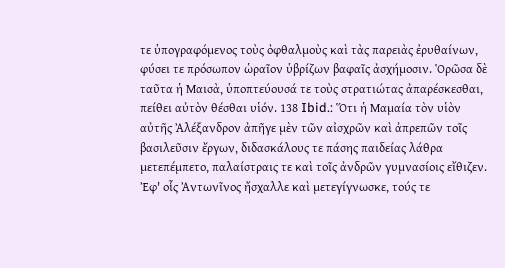τε ὑπογραφόμενος τοὺς ὀφθαλμοὺς καὶ τὰς παρειὰς ἐρυθαίνων, φύσει τε πρόσωπον ὡραῖον ὑβρίζων βαφαῖς ἀσχήμοσιν. Ὁρῶσα δὲ ταῦτα ἡ Μαισὰ, ὑποπτεύουσά τε τοὺς στρατιώτας ἀπαρέσκεσθαι, πείθει αὐτὸν θέσθαι υἱόν. 138 Ibid.: Ὅτι ἡ Μαμαία τὸν υἱὸν αὐτῆς Ἀλέξανδρον ἀπῆγε μὲν τῶν αἰσχρῶν καὶ ἀπρεπῶν τοῖς βασιλεῦσιν ἔργων, διδασκάλους τε πάσης παιδείας λάθρα μετεπέμπετο, παλαίστραις τε καὶ τοῖς ἀνδρῶν γυμνασίοις εἴθιζεν. Ἐφ' οἷς Ἀντωνῖνος ἤσχαλλε καὶ μετεγίγνωσκε, τούς τε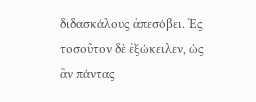διδασκάλους ἀπεσόβει. Ἐς τοσοῦτον δὲ ἐξώκειλεν, ὡς ἂν πάντας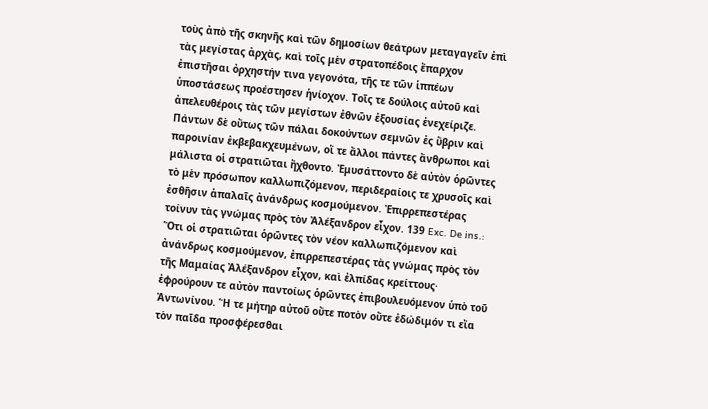τοὺς ἀπὸ τῆς σκηνῆς καὶ τῶν δημοσίων θεάτρων μεταγαγεῖν ἐπὶ τὰς μεγίστας ἀρχὰς, καὶ τοῖς μὲν στρατοπέδοις ἔπαρχον ἐπιστῆσαι ὀρχηστήν τινα γεγονότα, τῆς τε τῶν ἱππέων ὑποστάσεως προέστησεν ἡνίοχον. Τοῖς τε δούλοις αὐτοῦ καὶ ἀπελευθέροις τὰς τῶν μεγίστων ἐθνῶν ἐξουσίας ἐνεχείριζε. Πάντων δὲ οὕτως τῶν πάλαι δοκούντων σεμνῶν ἐς ὕβριν καὶ παροινίαν ἐκβεβακχευμένων, οἵ τε ἄλλοι πάντες ἄνθρωποι καὶ μάλιστα οἱ στρατιῶται ἤχθοντο. Ἐμυσάττοντο δὲ αὐτὸν ὁρῶντες τὸ μὲν πρόσωπον καλλωπιζόμενον, περιδεραίοις τε χρυσοῖς καὶ ἐσθῆσιν ἁπαλαῖς ἀνάνδρως κοσμούμενον. Ἐπιρρεπεστέρας τοίνυν τὰς γνώμας πρὸς τὸν Ἀλέξανδρον εἶχον. 139 Exc. De ins.: Ὅτι οἱ στρατιῶται ὁρῶντες τὸν νέον καλλωπιζόμενον καὶ ἀνάνδρως κοσμούμενον, ἐπιρρεπεστέρας τὰς γνώμας πρὸς τὸν τῆς Μαμαίας Ἀλέξανδρον εἶχον, καὶ ἐλπίδας κρείττους· ἐφρούρουν τε αὐτὸν παντοίως ὁρῶντες ἐπιβουλευόμενον ὑπὸ τοῦ Ἀντωνίνου. Ἥ τε μήτηρ αὐτοῦ οὔτε ποτὸν οὔτε ἐδώδιμόν τι εἴα τὸν παῖδα προσφέρεσθαι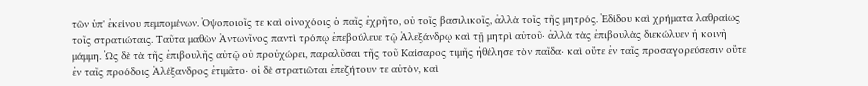τῶν ὑπ' ἐκείνου πεμπομένων. Ὀψοποιοῖς τε καὶ οἰνοχόοις ὁ παῖς ἐχρῆτο, οὐ τοῖς βασιλικοῖς, ἀλλὰ τοῖς τῆς μητρός. Ἐδίδου καὶ χρήματα λαθραίως τοῖς στρατιώταις. Ταῦτα μαθὼν Ἀντωνῖνος παντὶ τρόπῳ ἐπεβούλευε τῷ Ἀλεξάνδρῳ καὶ τῇ μητρὶ αὐτοῦ· ἀλλὰ τὰς ἐπιβουλὰς διεκώλυεν ἡ κοινὴ μάμμη. Ὡς δὲ τὰ τῆς ἐπιβουλῆς αὐτῷ οὐ προὐχώρει, παραλῦσαι τῆς τοῦ Καίσαρος τιμῆς ἠθέλησε τὸν παῖδα· καὶ οὔτε ἐν ταῖς προσαγορεύσεσιν οὔτε ἐν ταῖς προόδοις Ἀλέξανδρος ἐτιμᾶτο· οἱ δὲ στρατιῶται ἐπεζήτουν τε αὐτὸν, καὶ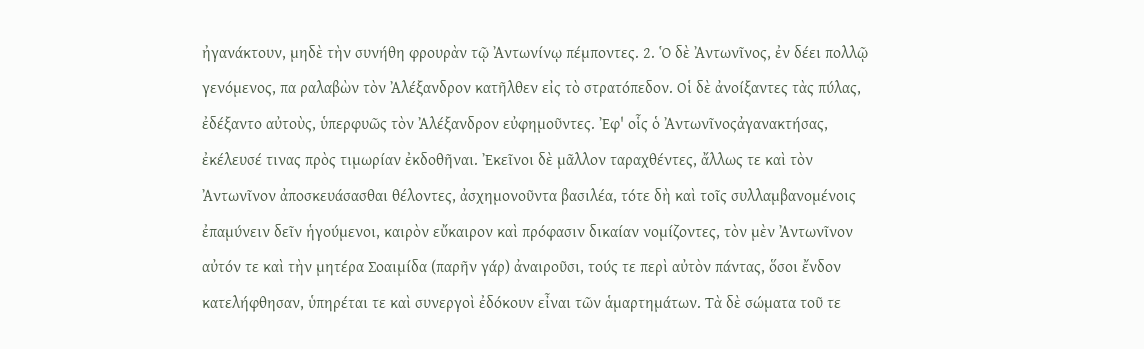ἠγανάκτουν, μηδὲ τὴν συνήθη φρουρὰν τῷ Ἀντωνίνῳ πέμποντες. 2. Ὁ δὲ Ἀντωνῖνος, ἐν δέει πολλῷ γενόμενος, πα ραλαβὼν τὸν Ἀλέξανδρον κατῆλθεν εἰς τὸ στρατόπεδον. Οἱ δὲ ἀνοίξαντες τὰς πύλας, ἐδέξαντο αὐτοὺς, ὑπερφυῶς τὸν Ἀλέξανδρον εὐφημοῦντες. Ἐφ' οἷς ὁ Ἀντωνῖνοςἀγανακτήσας, ἐκέλευσέ τινας πρὸς τιμωρίαν ἐκδοθῆναι. Ἐκεῖνοι δὲ μᾶλλον ταραχθέντες, ἄλλως τε καὶ τὸν Ἀντωνῖνον ἀποσκευάσασθαι θέλοντες, ἀσχημονοῦντα βασιλέα, τότε δὴ καὶ τοῖς συλλαμβανομένοις ἐπαμύνειν δεῖν ἡγούμενοι, καιρὸν εὔκαιρον καὶ πρόφασιν δικαίαν νομίζοντες, τὸν μὲν Ἀντωνῖνον αὐτόν τε καὶ τὴν μητέρα Σοαιμίδα (παρῆν γάρ) ἀναιροῦσι, τούς τε περὶ αὐτὸν πάντας, ὅσοι ἔνδον κατελήφθησαν, ὑπηρέται τε καὶ συνεργοὶ ἐδόκουν εἶναι τῶν ἁμαρτημάτων. Τὰ δὲ σώματα τοῦ τε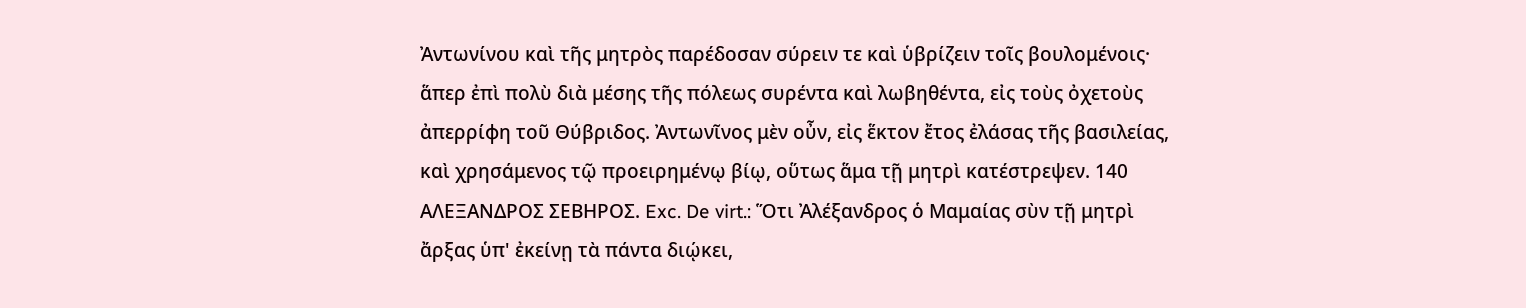Ἀντωνίνου καὶ τῆς μητρὸς παρέδοσαν σύρειν τε καὶ ὑβρίζειν τοῖς βουλομένοις· ἅπερ ἐπὶ πολὺ διὰ μέσης τῆς πόλεως συρέντα καὶ λωβηθέντα, εἰς τοὺς ὀχετοὺς ἀπερρίφη τοῦ Θύβριδος. Ἀντωνῖνος μὲν οὖν, εἰς ἕκτον ἔτος ἐλάσας τῆς βασιλείας, καὶ χρησάμενος τῷ προειρημένῳ βίῳ, οὕτως ἅμα τῇ μητρὶ κατέστρεψεν. 140 ΑΛΕΞΑΝΔΡΟΣ ΣΕΒΗΡΟΣ. Exc. De virt.: Ὅτι Ἀλέξανδρος ὁ Μαμαίας σὺν τῇ μητρὶ ἄρξας ὑπ' ἐκείνῃ τὰ πάντα διῴκει,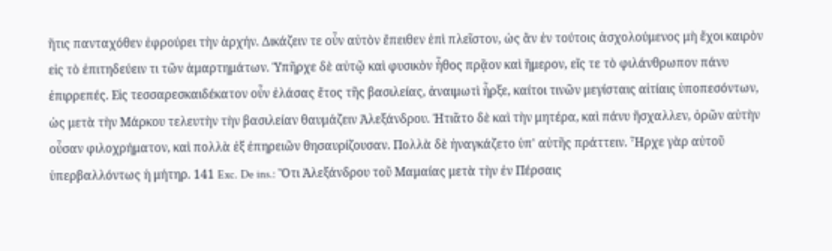ἥτις πανταχόθεν ἐφρούρει τὴν ἀρχήν. Δικάζειν τε οὖν αὐτὸν ἔπειθεν ἐπὶ πλεῖστον, ὡς ἂν ἐν τούτοις ἀσχολούμενος μὴ ἔχοι καιρὸν εἰς τὸ ἐπιτηδεύειν τι τῶν ἁμαρτημάτων. Ὑπῆρχε δὲ αὐτῷ καὶ φυσικὸν ἦθος πρᾷον καὶ ἥμερον, εἴς τε τὸ φιλάνθρωπον πάνυ ἐπιρρεπές. Εἰς τεσσαρεσκαιδέκατον οὖν ἐλάσας ἔτος τῆς βασιλείας, ἀναιμωτὶ ἦρξε, καίτοι τινῶν μεγίσταις αἰτίαις ὑποπεσόντων, ὡς μετὰ τὴν Μάρκου τελευτὴν τὴν βασιλείαν θαυμάζειν Ἀλεξάνδρου. Ἠτιᾶτο δὲ καὶ τὴν μητέρα, καὶ πάνυ ἤσχαλλεν, ὁρῶν αὐτὴν οὖσαν φιλοχρήματον, καὶ πολλὰ ἐξ ἐπηρειῶν θησαυρίζουσαν. Πολλὰ δὲ ἠναγκάζετο ὑπ' αὐτῆς πράττειν. Ἦρχε γὰρ αὐτοῦ ὑπερβαλλόντως ἡ μήτηρ. 141 Exc. De ins.: Ὅτι Ἀλεξάνδρου τοῦ Μαμαίας μετὰ τὴν ἐν Πέρσαις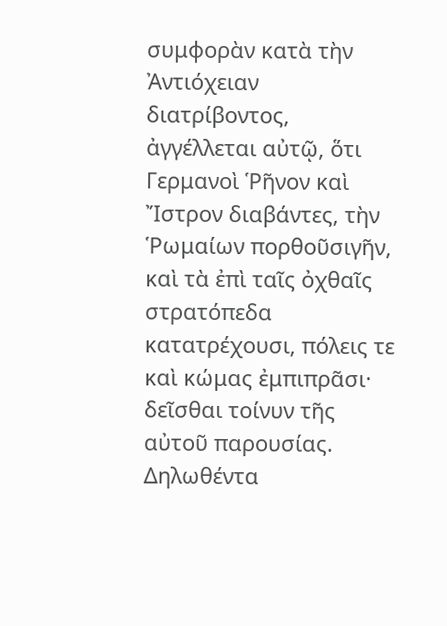συμφορὰν κατὰ τὴν Ἀντιόχειαν διατρίβοντος, ἀγγέλλεται αὐτῷ, ὅτι Γερμανοὶ Ῥῆνον καὶ Ἴστρον διαβάντες, τὴν Ῥωμαίων πορθοῦσιγῆν, καὶ τὰ ἐπὶ ταῖς ὀχθαῖς στρατόπεδα κατατρέχουσι, πόλεις τε καὶ κώμας ἐμπιπρᾶσι· δεῖσθαι τοίνυν τῆς αὐτοῦ παρουσίας. Δηλωθέντα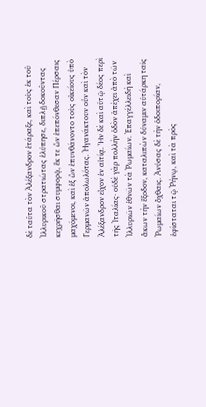δὲ ταῦτα τὸν Ἀλέξανδρον ἐτάραξε, καὶ τοὺς ἐκ τοῦ Ἰλλυρικοῦ στρατιώτας ἐλύπησε, διπλῇ δοκοῦντας κεχρῆσθαι συμφορᾷ, ἔκ τε ὧν ἐπεπόνθεσαν Πέρσαις μαχόμενοι, καὶ ἐξ ὧν ἐπυνθάνοντο τοὺς οἰκείους ὑπὸ Γερμανῶν ἀπολωλότας. Ἠγανάκτουν οὖν καὶ τὸν Ἀλέξανδρον εἶχον ἐν αἰτίᾳ. Ἦν δὲ καὶ αὐτῷ δέος περὶ τῆς Ἰταλίας· οὐδὲ γὰρ πολλὴν ὁδὸν ἀπέχει ἀπὸ τῶν Ἰλλυριῶν ἐθνῶν τὰ Ῥωμαίων. Ἐπαγγέλλειδὴ καὶ ἄκων τὴν ἔξοδον, καταλιπὼν δύναμιν αὐτάρκη ταῖς Ῥωμαίων ὄχθαις. Ἀνύσας δὲ τὴν ὁδοιπορίαν, ἐφίσταται τῷ Ῥήνῳ, καὶ τὰ πρὸς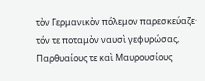τὸν Γερμανικὸν πόλεμον παρεσκεύαζε· τόν τε ποταμὸν ναυσὶ γεφυρώσας, Παρθυαίους τε καὶ Μαυρουσίους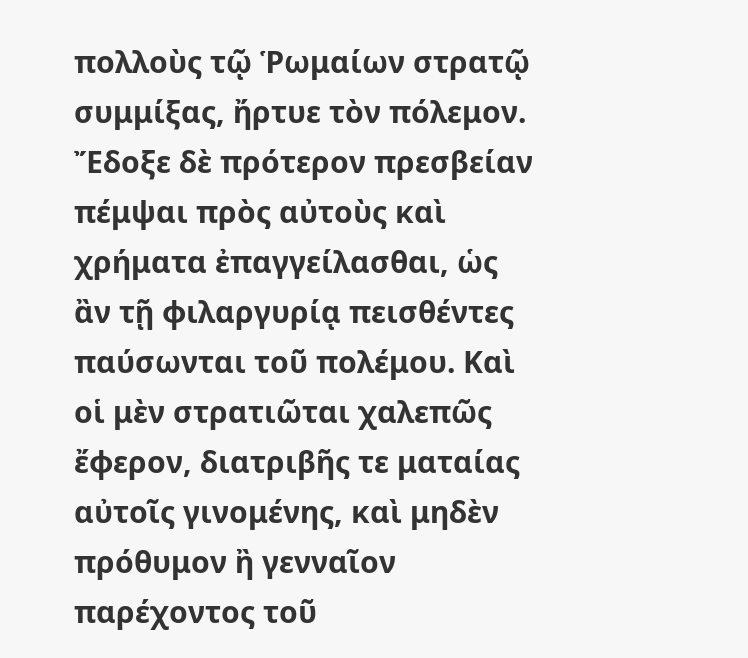πολλοὺς τῷ Ῥωμαίων στρατῷ συμμίξας, ἤρτυε τὸν πόλεμον. Ἔδοξε δὲ πρότερον πρεσβείαν πέμψαι πρὸς αὐτοὺς καὶ χρήματα ἐπαγγείλασθαι, ὡς ἂν τῇ φιλαργυρίᾳ πεισθέντες παύσωνται τοῦ πολέμου. Καὶ οἱ μὲν στρατιῶται χαλεπῶς ἔφερον, διατριβῆς τε ματαίας αὐτοῖς γινομένης, καὶ μηδὲν πρόθυμον ἢ γενναῖον παρέχοντος τοῦ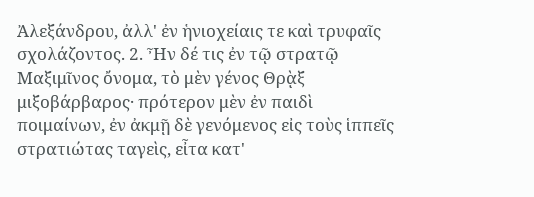Ἀλεξάνδρου, ἀλλ' ἐν ἡνιοχείαις τε καὶ τρυφαῖς σχολάζοντος. 2. Ἦν δέ τις ἐν τῷ στρατῷ Μαξιμῖνος ὄνομα, τὸ μὲν γένος Θρᾲξ μιξοβάρβαρος· πρότερον μὲν ἐν παιδὶ ποιμαίνων, ἐν ἀκμῇ δὲ γενόμενος εἰς τοὺς ἱππεῖς στρατιώτας ταγεὶς, εἶτα κατ'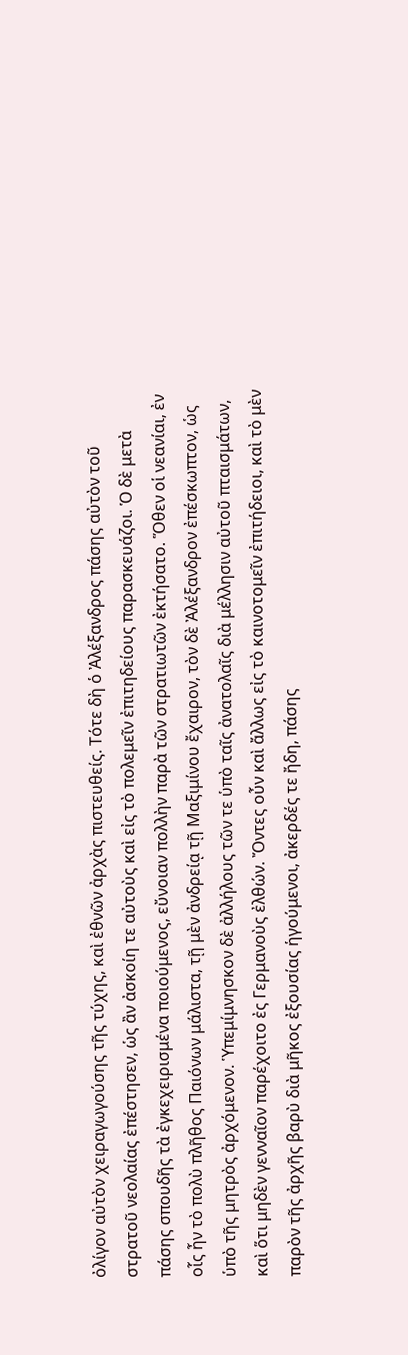ὀλίγον αὐτὸν χειραγωγούσης τῆς τύχης, καὶ ἐθνῶν ἀρχὰς πιστευθείς. Τότε δὴ ὁ Ἀλέξανδρος πάσης αὐτὸν τοῦ στρατοῦ νεολαίας ἐπέστησεν, ὡς ἂν ἀσκοίη τε αὐτοὺς καὶ εἰς τὸ πολεμεῖν ἐπιτηδείους παρασκευάζοι. Ὁ δὲ μετὰ πάσης σπουδῆς τὰ ἐγκεχειρισμένα ποιούμενος, εὔνοιαν πολλὴν παρὰ τῶν στρατιωτῶν ἐκτήσατο. Ὅθεν οἱ νεανίαι, ἐν οἷς ἦν τὸ πολὺ πλῆθος Παιόνων μάλιστα, τῇ μὲν ἀνδρείᾳ τῇ Μαξιμίνου ἔχαιρον, τὸν δὲ Ἀλέξανδρον ἐπέσκωπτον, ὡς ὑπὸ τῆς μητρὸς ἀρχόμενον. Ὑπεμίμνησκον δὲ ἀλλήλους τῶν τε ὑπὸ ταῖς ἀνατολαῖς διὰ μέλλησιν αὐτοῦ πταισμάτων, καὶ ὅτι μηδὲν γενναῖον παρέχοιτο ἐς Γερμανοὺς ἐλθών. Ὄντες οὖν καὶ ἄλλως εἰς τὸ καινοτομεῖν ἐπιτήδειοι, καὶ τὸ μὲν παρὸν τῆς ἀρχῆς βαρὺ διὰ μῆκος ἐξουσίας ἡγούμενοι, ἀκερδές τε ἤδη, πάσης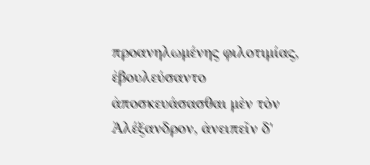προανηλωμένης φιλοτιμίας, ἐβουλεύσαντο ἀποσκευάσασθαι μὲν τὸν Ἀλέξανδρον, ἀνειπεῖν δ'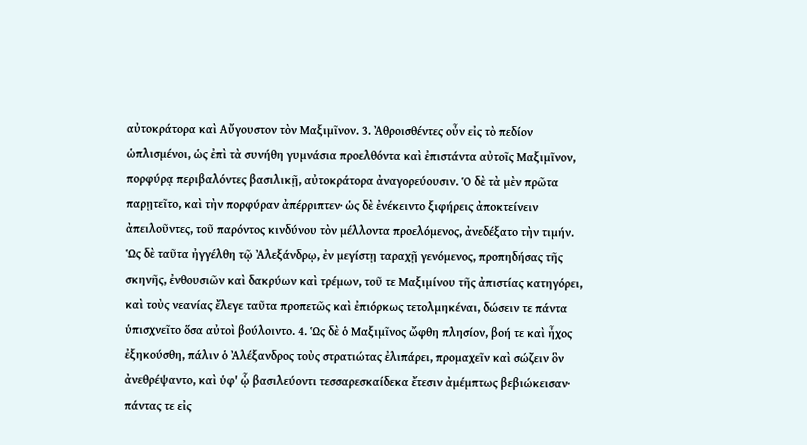αὐτοκράτορα καὶ Αὔγουστον τὸν Μαξιμῖνον. 3. Ἀθροισθέντες οὖν εἰς τὸ πεδίον ὡπλισμένοι, ὡς ἐπὶ τὰ συνήθη γυμνάσια προελθόντα καὶ ἐπιστάντα αὐτοῖς Μαξιμῖνον, πορφύρᾳ περιβαλόντες βασιλικῇ, αὐτοκράτορα ἀναγορεύουσιν. Ὁ δὲ τὰ μὲν πρῶτα παρῃτεῖτο, καὶ τὴν πορφύραν ἀπέρριπτεν· ὡς δὲ ἐνέκειντο ξιφήρεις ἀποκτείνειν ἀπειλοῦντες, τοῦ παρόντος κινδύνου τὸν μέλλοντα προελόμενος, ἀνεδέξατο τὴν τιμήν. Ὡς δὲ ταῦτα ἠγγέλθη τῷ Ἀλεξάνδρῳ, ἐν μεγίστῃ ταραχῇ γενόμενος, προπηδήσας τῆς σκηνῆς, ἐνθουσιῶν καὶ δακρύων καὶ τρέμων, τοῦ τε Μαξιμίνου τῆς ἀπιστίας κατηγόρει, καὶ τοὺς νεανίας ἔλεγε ταῦτα προπετῶς καὶ ἐπιόρκως τετολμηκέναι, δώσειν τε πάντα ὑπισχνεῖτο ὅσα αὐτοὶ βούλοιντο. 4. Ὡς δὲ ὁ Μαξιμῖνος ὤφθη πλησίον, βοή τε καὶ ἦχος ἐξηκούσθη, πάλιν ὁ Ἀλέξανδρος τοὺς στρατιώτας ἐλιπάρει, προμαχεῖν καὶ σώζειν ὃν ἀνεθρέψαντο, καὶ ὑφ' ᾧ βασιλεύοντι τεσσαρεσκαίδεκα ἔτεσιν ἀμέμπτως βεβιώκεισαν· πάντας τε εἰς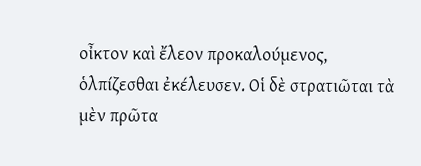οἶκτον καὶ ἔλεον προκαλούμενος, ὁλπίζεσθαι ἐκέλευσεν. Οἱ δὲ στρατιῶται τὰ μὲν πρῶτα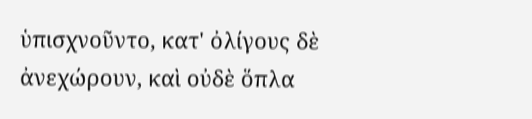ὑπισχνοῦντο, κατ' ὀλίγους δὲ ἀνεχώρουν, καὶ οὐδὲ ὅπλα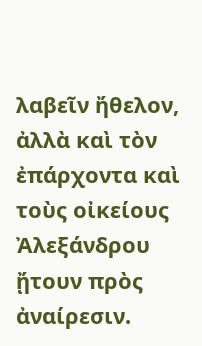λαβεῖν ἤθελον, ἀλλὰ καὶ τὸν ἐπάρχοντα καὶ τοὺς οἰκείους Ἀλεξάνδρου ᾔτουν πρὸς ἀναίρεσιν.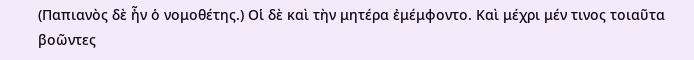(Παπιανὸς δὲ ἦν ὁ νομοθέτης.) Οἱ δὲ καὶ τὴν μητέρα ἐμέμφοντο. Καὶ μέχρι μέν τινος τοιαῦτα βοῶντες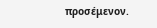προσέμενον.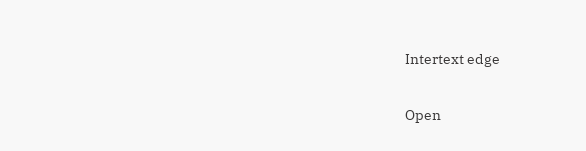Intertext edge

Open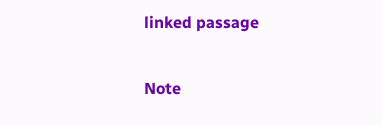linked passage

Note